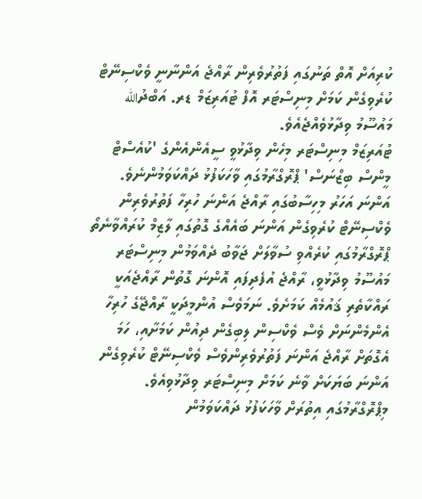ކުރިއަށް އޮތް ތަނުގައި ފަތުރުވެރިން ރާއްޖެ އަންނާނީ ވެކްސިނޭޓް ކުރެވިގެން ކަމަށް މިނިސްޓަރ އޮފް ޓުއަރިޒަމް ޑރ. އަބްދުالله މައުސޫމު ވިދާޅުވެއްޖެއެވެ.
ޓުއަރިޒަމް މިނިސްޓަރ މިހެން ވިދާޅުވީ ސީއެންއެންގެ 'ކުއެސްޓް މީންސް ބިޒްނަސް' ޕްރޮގްރާމުގައި ވާހަކަފުޅު ދައްކަވަމުންނެވެ. އަންނަ އަހަރު މިހިސާބުގައި ރާއްޖެ އަންނަ ހުރިހާ ފަތުރުވެރިން ވެކްސިނޭޓް ކުރެވިގެން އަންނަ ބައެއްގެ ގޮތުގައި ލާޒިމް ކުރައްވާނެތޯ ޕްރޮގްރާމުގައި ކުރެއްވި ސުވާލަށް ޖަވާބު ދެއްވަމުން މިނިސްޓަރ މައުސޫމު ވިދާޅުވީ، ރާއްޖެ އުފެދިފައި އޮންނަ ގޮތުން ރާއްޖެއަކީ ރައްކާތެރި ޤައުމެއް ކަމަށެވެ. ނަމަވެސް އުންމީދަކީ ރާއްޖޭގެ ހުރިހާ އެންމެންނަށް ވެސް ވެކްސިން ލިބިގެން ދިއުން ކަމަށާއި، ހަމަ އެގޮތަށް ރާއްޖެ އަންނަ ފަތުރުވެރިންވެސް ވެކްސިނޭޓް ކުރެވިގެން އަންނަ ބަޔަކަށް ވާނެ ކަމަށް މިނިސްޓަރ ވިދާޅުވިއެވެ.
މިޕްރޮގްރާމުގައި އިތުރަށް ވާހަކަފުޅު ދައްކަވަމުން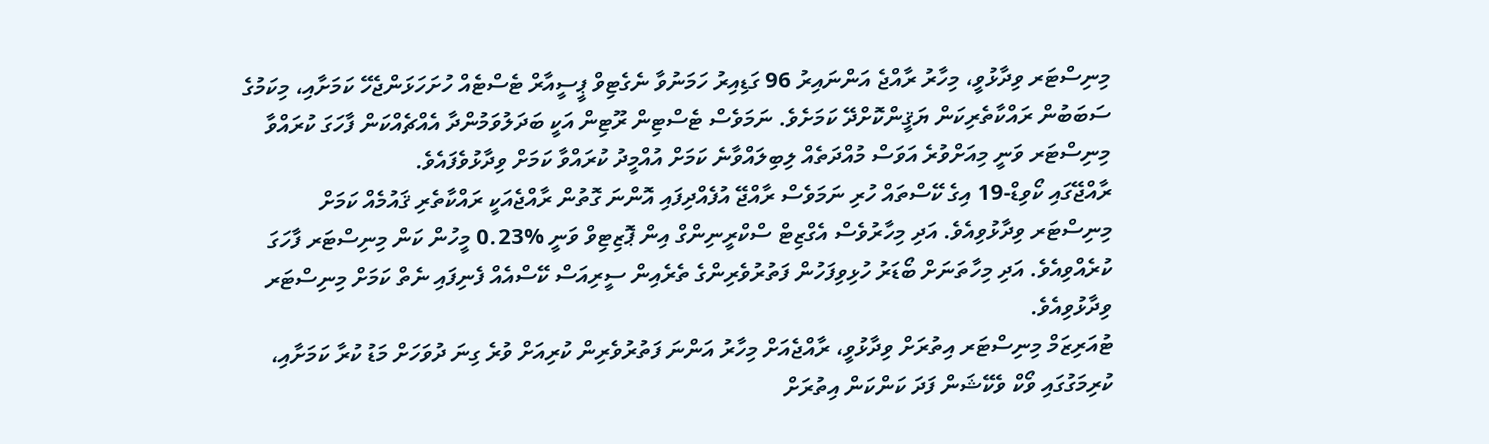މިނިސްޓަރ ވިދާޅުވީ، މިހާރު ރާއްޖެ އަންނައިރު 96 ގަޑިއިރު ހަމަނުވާ ނެގެޓިވް ޕީސީއާރް ޓެސްޓެއް ހުށަހަޅަންޖެހޭ ކަމަށާއި، މިކަމުގެ ސަބަބުން ރައްކާތެރިކަން ޔަޤީންކޮށްދޭ ކަމަށެވެ. ނަމަވެސް ޓެސްޓިން ރޫޓިން އަކީ ބަދަލުވަމުންދާ އެއްޗެއްކަން ފާހަގަ ކުރައްވާ މިނިސްޓަރ ވަނީ މިއަށްވުރެ އަވަސް މުއްދަތެއް ލިބިލައްވާނެ ކަމަށް އުއްމީދު ކުރައްވާ ކަމަށް ވިދާޅުވެފައެވެ.
ރާއްޖޭގައި ކޯވިޑް-19 އިގެ ކޭސްތައް ހުރި ނަމަވެސް ރާއްޖޭ އުފެއްދިފައި އޮންނަ ގޮތުން ރާއްޖެއަކީ ރައްކާތެރި ޤައުމެއް ކަމަށް މިނިސްޓަރ ވިދާޅުވިއެވެ. އަދި މިހާރުވެސް އެގްޒިޓް ސްކްރީނިންގް އިން ޕޮޒިޓިވް ވަނީ %0.23 މީހުން ކަން މިނިސްޓަރ ފާހަގަ ކުރެއްވިއެވެ. އަދި މިހާތަނަށް ބޯޑަރު ހުޅިވިފަހުން ފަތުރުވެރިންގެ ތެރެއިން ސީރިއަސް ކޭސްއެއް ފެނިފައި ނެތް ކަމަށް މިނިސްޓަރ ވިދާޅުވިއެވެ.
ޓުއަރިޒަމް މިނިސްޓަރ އިތުރަށް ވިދާޅުވީ، ރާއްޖެއަށް މިހާރު އަންނަ ފަތުރުވެރިން ކުރިއަށް ވުރެ ގިނަ ދުވަހަށް މަޑު ކުރާ ކަމަށާއި، ކުރިމަގުގައި ވޯކް ވެކޭޝަން ފަދަ ކަންކަން އިތުރަށް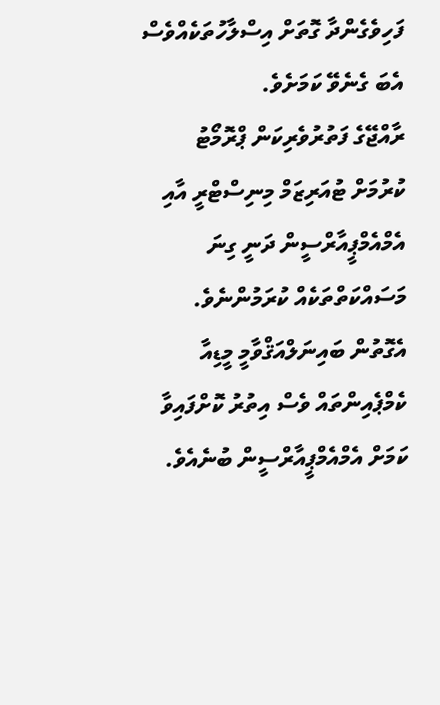ފަހިވެގެންދާ ގޮތަށް އިސްލާހުތަކެއްވެސް އެބަ ގެނެވޭ ކަމަށެވެ.
ރާއްޖޭގެ ފަތުރުވެރިކަން ޕްރޮމޯޓު ކުރުމަށް ޓުއަރިޒަމް މިނިސްޓްރީ އާއި އެމްއެމްޕީއާރްސީން ދަނީ ގިނަ މަސައްކަތްތަކެއް ކުރަމުންނެވެ. އެގޮތުން ބައިނަލްއަޤްވާމީ މީޑިއާ ކެމްޕެއިންތައް ވެސް އިތުރު ކޮށްފައިވާ ކަމަށް އެމްއެމްޕީއާރްސީން ބުނެއެވެ.